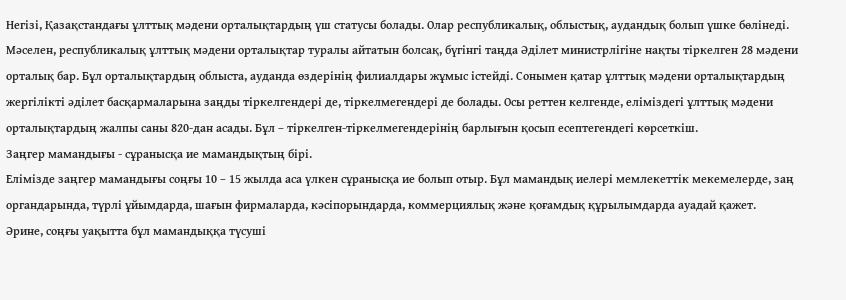Негізі, Қазақстандағы ұлттық мәдени орталықтардың үш статусы болады. Олар республикалық, облыстық, аудандық болып үшке бөлінеді. Мәселен, республикалық ұлттық мәдени орталықтар туралы айтатын болсақ, бүгінгі таңда Әділет министрлігіне нақты тіркелген 28 мәдени орталық бар. Бұл орталықтардың облыста, ауданда өздерінің филиалдары жұмыс істейді. Сонымен қатар ұлттық мәдени орталықтардың жергілікті әділет басқармаларына заңды тіркелгендері де, тіркелмегендері де болады. Осы реттен келгенде, еліміздегі ұлттық мәдени орталықтардың жалпы саны 820-дан асады. Бұл – тіркелген-тіркелмегендерінің барлығын қосып есептегендегі көрсеткіш.
Заңгер мамандығы - сұранысқа ие мамандықтың бірі.
Елімізде заңгер мамандығы соңғы 10 – 15 жылда аса үлкен сұранысқа ие болып отыр. Бұл мамандық иелері мемлекеттік мекемелерде, заң органдарында, түрлі ұйымдарда, шағын фирмаларда, кәсіпорындарда, коммерциялық және қоғамдық құрылымдарда ауадай қажет.
Әрине, соңғы уақытта бұл мамандыққа түсуші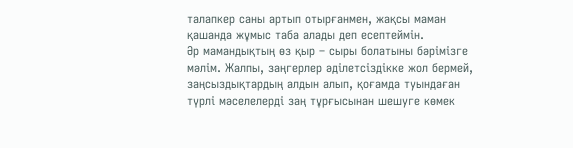талапкер саны артып отырғанмен, жақсы маман қашанда жұмыс таба алады деп есептеймін.
Әр мамандықтың өз қыр – сыры болатыны бәрімізге мәлім. Жалпы, заңгерлер әділетсіздікке жол бермей, заңсыздықтардың алдын алып, қоғамда туындаған түрлі мәселелерді заң тұрғысынан шешуге көмек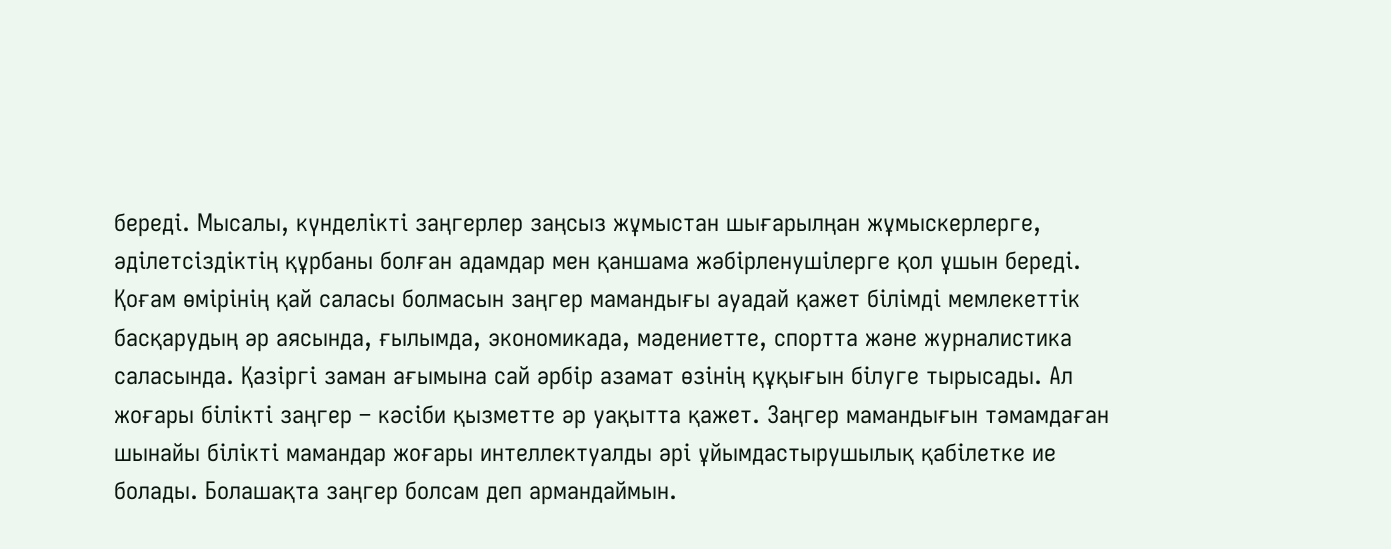береді. Мысалы, күнделікті заңгерлер заңсыз жұмыстан шығарылңан жұмыскерлерге, әділетсіздіктің құрбаны болған адамдар мен қаншама жәбірленушілерге қол ұшын береді. Қоғам өмірінің қай саласы болмасын заңгер мамандығы ауадай қажет білімді мемлекеттік басқарудың әр аясында, ғылымда, экономикада, мәдениетте, спортта және журналистика саласында. Қазіргі заман ағымына сай әрбір азамат өзінің құқығын білуге тырысады. Ал жоғары білікті заңгер – кәсіби қызметте әр уақытта қажет. Заңгер мамандығын тәмамдаған шынайы білікті мамандар жоғары интеллектуалды әрі ұйымдастырушылық қабілетке ие болады. Болашақта заңгер болсам деп армандаймын.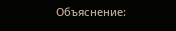Объяснение: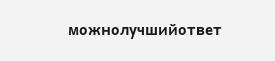можнолучшийответ